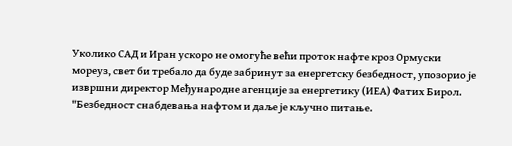Уколико САД и Иран ускоро не омогуће већи проток нафте кроз Ормуски мореуз, свет би требало да буде забринут за енергетску безбедност, упозорио је извршни директор Међународне агенције за енергетику (ИЕА) Фатих Бирол.
"Безбедност снабдевања нафтом и даље је кључно питање.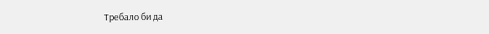Требало би да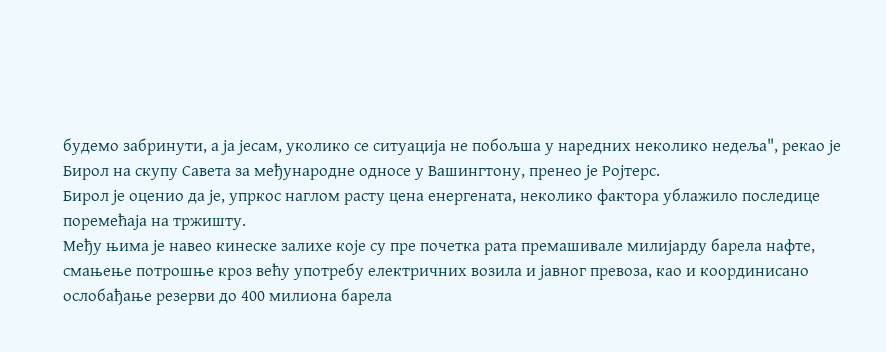будемо забринути, а ја јесам, уколико се ситуација не побољша у наредних неколико недеља", рекао је Бирол на скупу Савета за међународне односе у Вашингтону, пренео је Ројтерс.
Бирол је оценио да је, упркос наглом расту цена енергената, неколико фактора ублажило последице поремећаја на тржишту.
Међу њима је навео кинеске залихе које су пре почетка рата премашивале милијарду барела нафте, смањење потрошње кроз већу употребу електричних возила и јавног превоза, као и координисано ослобађање резерви до 400 милиона барела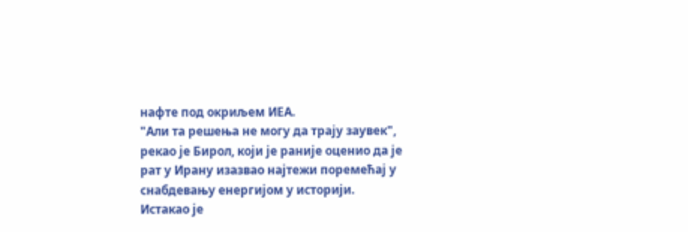нафте под окриљем ИЕА.
"Али та решења не могу да трају заувек", рекао је Бирол, који је раније оценио да је рат у Ирану изазвао најтежи поремећај у снабдевању енергијом у историји.
Истакао је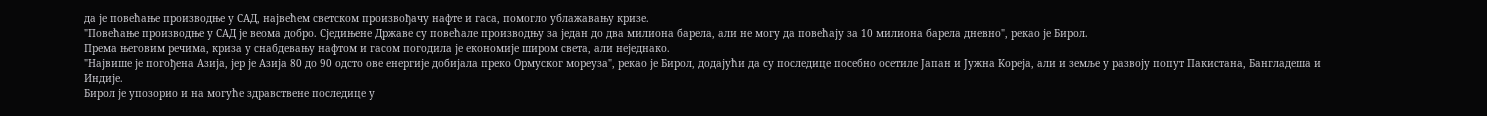да је повећање производње у САД, највећем светском произвођачу нафте и гаса, помогло ублажавању кризе.
"Повећање производње у САД је веома добро. Сједињене Државе су повећале производњу за један до два милиона барела, али не могу да повећају за 10 милиона барела дневно", рекао је Бирол.
Према његовим речима, криза у снабдевању нафтом и гасом погодила је економије широм света, али неједнако.
"Највише је погођена Азија, јер је Азија 80 до 90 одсто ове енергије добијала преко Ормуског мореуза", рекао је Бирол, додајући да су последице посебно осетиле Јапан и Јужна Kореја, али и земље у развоју попут Пакистана, Бангладеша и Индије.
Бирол је упозорио и на могуће здравствене последице у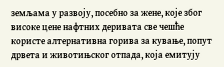земљама у развоју, посебно за жене, које због високе цене нафтних деривата све чешће користе алтернативна горива за кување, попут дрвета и животињског отпада, која емитују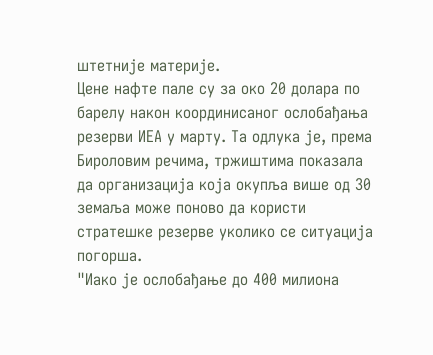штетније материје.
Цене нафте пале су за око 20 долара по барелу након координисаног ослобађања резерви ИЕА у марту. Та одлука је, према Бироловим речима, тржиштима показала да организација која окупља више од 30 земаља може поново да користи стратешке резерве уколико се ситуација погорша.
"Иако је ослобађање до 400 милиона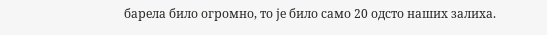барела било огромно, то је било само 20 одсто наших залиха.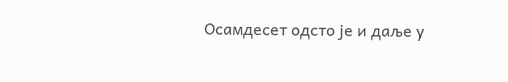Осамдесет одсто је и даље у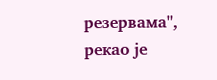резервама", рекао је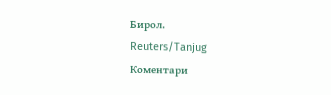Бирол.
Reuters/Tanjug
Коментари